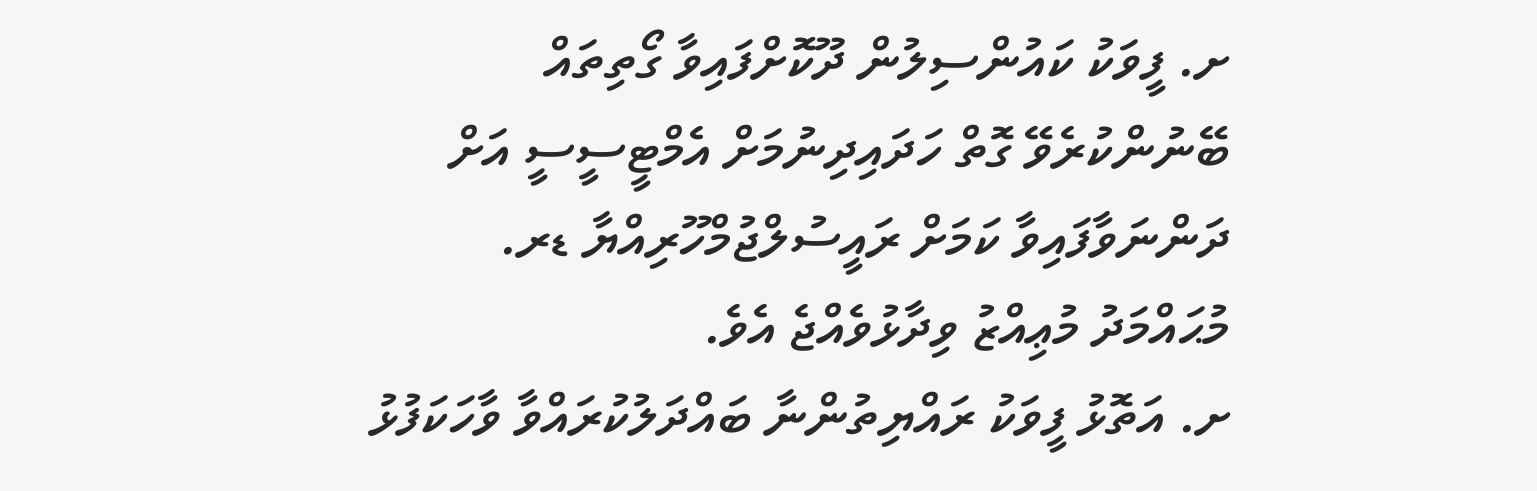ށ. ފީވަކު ކައުންސިލުން ދޫކޮށްފައިވާ ގޯތިތައް ބޭނުންކުރެވޭ ގޮތް ހަދައިދިނުމަށް އެމްޓީސީސީ އަށް ދަންނަވާފައިވާ ކަމަށް ރައީސުލްޖުމްހޫރިއްޔާ ޑރ. މުޙައްމަދު މުޢިއްޒު ވިދާޅުވެއްޖެ އެވެ.
ށ. އަތޮޅު ފީވަކު ރައްޔިތުންނާ ބައްދަލުކުރައްވާ ވާހަކަފުޅު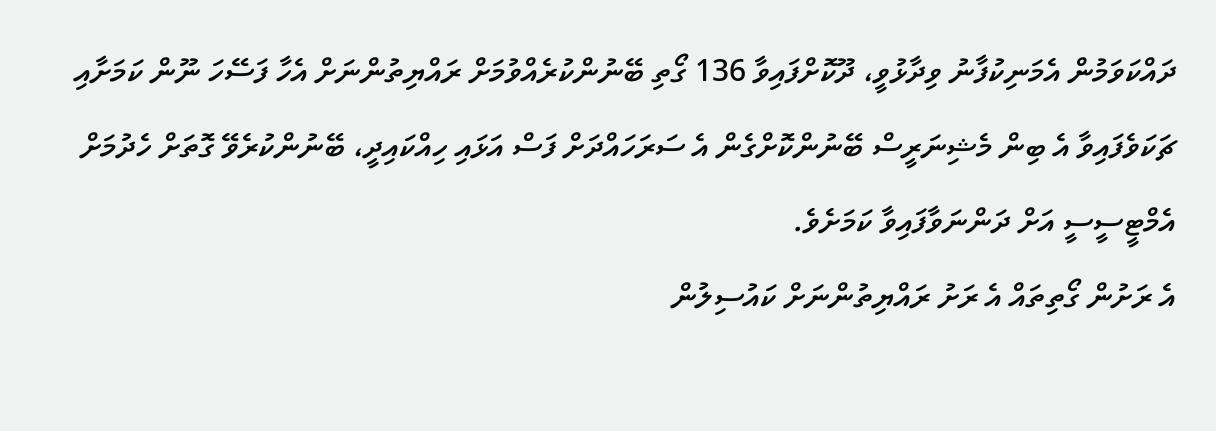ދައްކަވަމުން އެމަނިކުފާނު ވިދާޅުވީ، ދޫކޮށްފައިވާ 136 ގޯތި ބޭނުންކުރެއްވުމަށް ރައްޔިތުންނަށް އެހާ ފަސޭހަ ނޫން ކަމަށާއި ޗަކަވެފައިވާ އެ ބިން މެޝިނަރީސް ބޭނުންކޮށްގެން އެ ސަރަހައްދަށް ފަސް އަޅައި ހިއްކައިދީ، ބޭނުންކުރެވޭ ގޮތަށް ހެދުމަށް އެމްޓީސީސީ އަށް ދަންނަވާފައިވާ ކަމަށެވެ.
އެ ރަށުން ގޯތިތައް އެ ރަށު ރައްޔިތުންނަށް ކައުސިލުން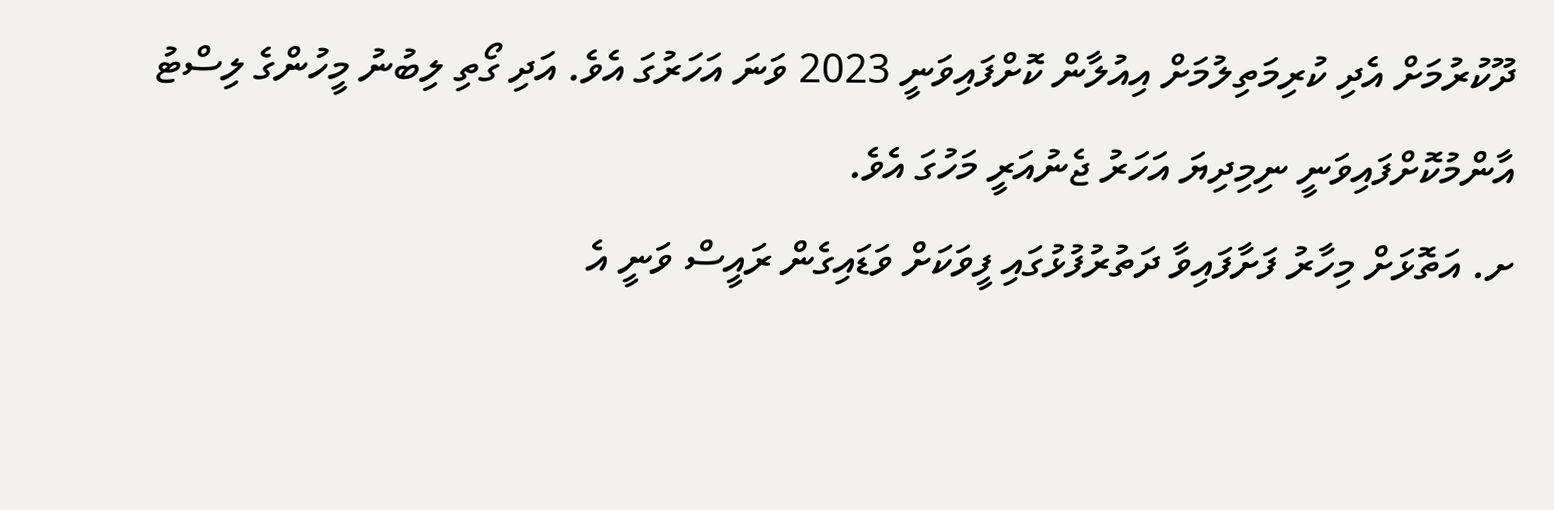ދޫކުރުމަށް އެދި ކުރިމަތިލުމަށް އިއުލާން ކޮށްފައިވަނީ 2023 ވަނަ އަހަރުގަ އެވެ. އަދި ގޯތި ލިބުނު މީހުންގެ ލިސްޓު އާންމުކޮށްފައިވަނީ ނިމިދިޔަ އަހަރު ޖެނުއަރީ މަހުގަ އެވެ.
ށ. އަތޮޅަށް މިހާރު ފަށާފައިވާ ދަތުރުފުޅުގައި ފީވަކަށް ވަޑައިގެން ރައީސް ވަނީ އެ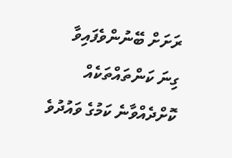ރަށަށް ބޭނުންވެފައިވާ ގިނަ ކަންތައްތަކެއް ކޮށްދެއްވާނެ ކަމުގެ ވައުދުވެ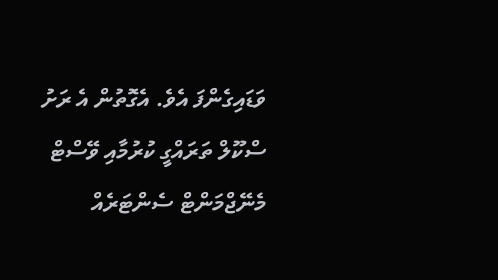ވަޑައިގެންފަ އެވެ. އެގޮތުން އެ ރަށު ސްކޫލް ތަރައްގީ ކުރުމާއި ވޭސްޓް މެނޭޖްމަންޓް ސެންޓަރެއް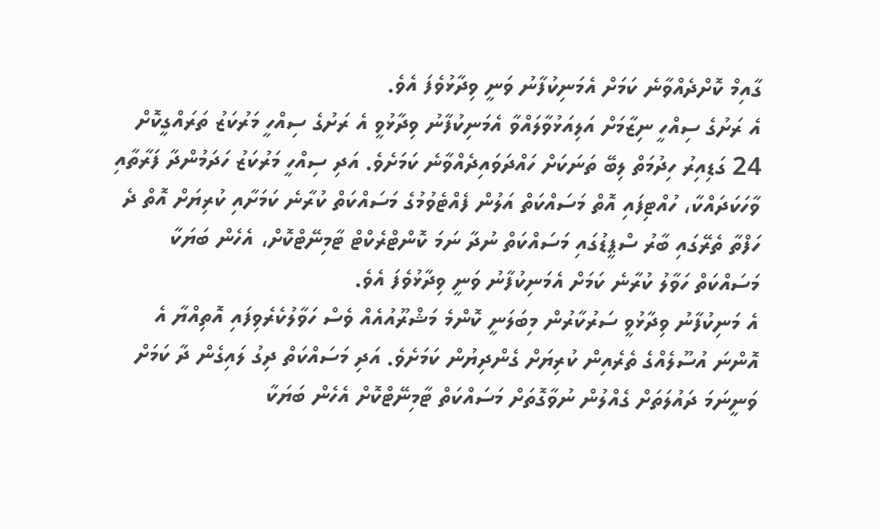ގާއިމް ކޮށްދެއްވާނެ ކަމަށް އެމަނިކުފާނު ވަނީ ވިދާޅުވެފަ އެވެ.
އެ ރަށުގެ ސިއްހީ ނިޒާމަށް އަލިއަޅުވާލައްވާ އެމަނިކުފާނު ވިދާޅުވީ އެ ރަށުގެ ސިއްހީ މަރުކަޒު ތަރައްގީކޮށް 24 ގަޑިއިރު ހިދުމަތް ލިބޭ ތަނަކަށް ހައްދަވައިދެއްވާނެ ކަމަށެވެ. އަދި ސިއްހީ މަރުކަޒު ހަދަމުންދާ ފަރާތާއި ވާހަކަދައްކާ، ހުއްޓިފައި އޮތް މަސައްކަތް އަލުން ފެއްޓެވުމުގެ މަސައްކަތް ކުރާނެ ކަމަށާއި ކުރިޔަށް އޮތް ދެ ހަފްތާ ތެރޭގައި ބާރު ސްޕީޑުގައި މަސައްކަތް ނުދާ ނަމަ ކޮންޓްރެކްޓް ޓާމިނޭޓްކޮށް، އެހެން ބަޔަކާ މަސައްކަތް ހަވާލު ކުރާނެ ކަމަށް އެމަނިކުފާނު ވަނީ ވިދާޅުވެފަ އެވެ.
އެ މަނިކުފާނު ވިދާޅުވީ ސަރުކާރުން މިބަލަނީ ކޮންމެ މަޝްރޫއުއެއް ވެސް ހަވާލުކެރެވިފައި އޮތިއްޔާ އެ އޮންނަ އުސޫލެއްގެ ތެރެއިން ކުރިޔަށް ގެންދިޔުން ކަމަށެވެ. އަދި މަސައްކަތް ދިގު ލައިގެން ދާ ކަމަށް ވަނީނަމަ ދައުލަތަށް ގެއްލުން ނުވާގޮތަށް މަސައްކަތް ޓާމިނޭޓްކޮށް އެހެން ބަޔަކާ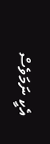އެކީ ނަމަވެސް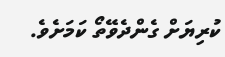ކުރިޔަށް ގެންދެވޭތޯ ކަމަށެވެ.